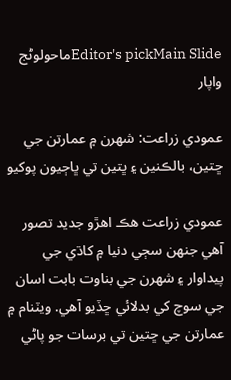Editor's pickMain Slideماحولوڻج واپار

عمودي زراعت: شھرن ۾ عمارتن جي ڇتين، بالڪنين ۽ ڀتين تي ڀاڄيون پوکيو

عمودي زراعت هڪ اهڙو جديد تصور آهي جنهن سڄي دنيا ۾ کاڌي جي پيداوار ۽ شهرن جي بناوت بابت اسان جي سوچ کي بدلائي ڇڏيو آهي. ويٽنام ۾ عمارتن جي ڇتين تي برسات جو پاڻي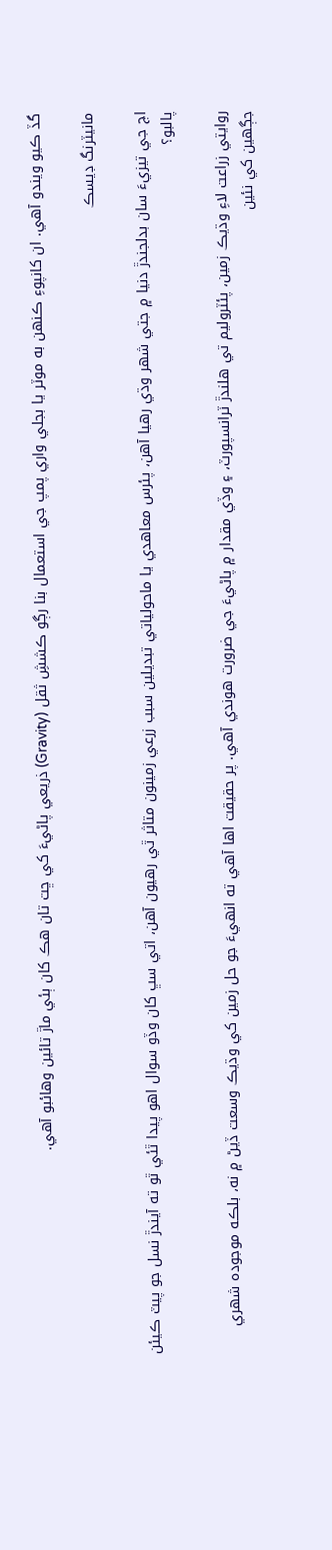گڏ ڪيو ويندو آهي. ان کانپوءِ ڪنهن به موٽر يا بجلي واري پمپ جي استعمال بنا رڳو ڪششِ ثقل (Gravity) ذريعي پاڻيءَ کي ڇت تان هڪ کان ٻئي ماڙ تائين وھائبو آهي.

مانيٽرنگ ڊيسڪ

اڄ جي تيزيءَ سان بدلجندڙ دنيا ۾ جتي شهر وڌي رهيا آهن، پئرس معاهدي يا ماحولياتي تبديلين سبب زرعي زمينون متاثر ٿي رهيون آهن، اتي سڀ کان وڏو سوال اهو پيدا ٿئي ٿو ته آيندڙ نسل جو پيٽ ڪيئن پالبو؟

روايتي زراعت لاءِ وڌيڪ زمين، پئٽروليم تي هلندڙ ٽرانسپورٽ، ۽ وڏي مقدار ۾ پاڻيءَ جي ضرورت هوندي آهي. پر حقيقت اها آهي ته انھيءَ جو حل زمين کي وڌيڪ وسعت ڏيڻ ۾ نه، بلڪه موجودہ شهري جڳهين کي نئين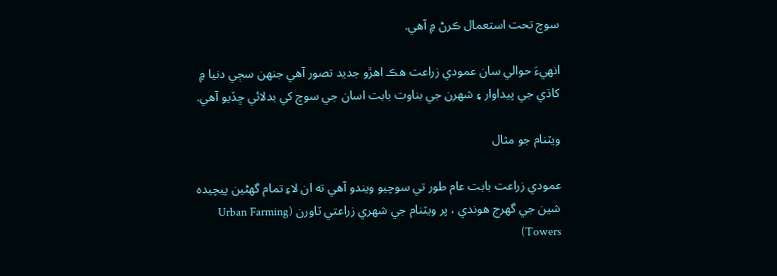سوچ تحت استعمال ڪرڻ ۾ آھي.

انھيءَ حوالي سان عمودي زراعت هڪ اهڙو جديد تصور آهي جنهن سڄي دنيا ۾ کاڌي جي پيداوار ۽ شهرن جي بناوت بابت اسان جي سوچ کي بدلائي ڇڏيو آهي.

ويٽنام جو مثال

عمودي زراعت بابت عام طور تي سوچيو ويندو آهي ته ان لاءِ تمام گهڻين پيچيدہ شين جي گھرج ھوندي ، پر ويٽنام جي شهري زراعتي ٽاورن (Urban Farming Towers)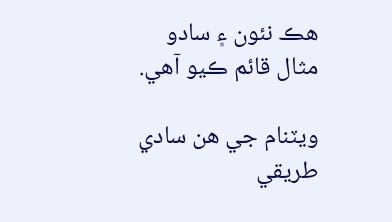هڪ نئون ۽ سادو مثال قائم ڪيو آهي.

ويٽنام جي هن سادي طريقي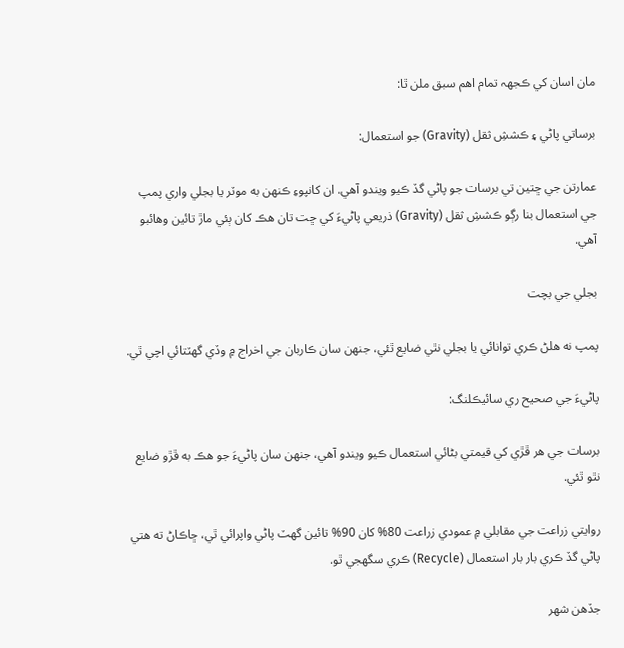مان اسان کي ڪجهہ تمام اھم سبق ملن ٿا:

برساتي پاڻي ۽ ڪششِ ثقل (Gravity) جو استعمال:

عمارتن جي ڇتين تي برسات جو پاڻي گڏ ڪيو ويندو آهي. ان کانپوءِ ڪنهن به موٽر يا بجلي واري پمپ جي استعمال بنا رڳو ڪششِ ثقل (Gravity) ذريعي پاڻيءَ کي ڇت تان هڪ کان ٻئي ماڙ تائين وھائبو آهي.

بجلي جي بچت

پمپ نه هلڻ ڪري توانائي يا بجلي نٿي ضايع ٿئي، جنهن سان ڪاربان جي اخراج ۾ وڏي گهٽتائي اچي ٿي.

پاڻيءَ جي صحيح ري سائيڪلنگ:

برسات جي هر ڦڙي کي قيمتي بڻائي استعمال ڪيو ويندو آهي، جنهن سان پاڻيءَ جو هڪ به ڦڙو ضايع نٿو ٿئي.

روايتي زراعت جي مقابلي ۾ عمودي زراعت 80% کان 90% تائين گھٽ پاڻي واپرائي ٿي، ڇاڪاڻ ته هتي پاڻي گڏ ڪري بار بار استعمال (Recycle) ڪري سگهجي ٿو.

جڏهن شهر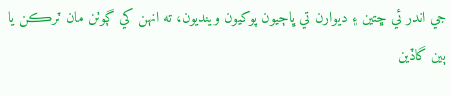جي اندر ئي ڇتين ۽ ديوارن تي ڀاڄيون پوکيون وينديون، ته انهن کي ڳوٺن مان ٽرڪن يا ٻين گاڏين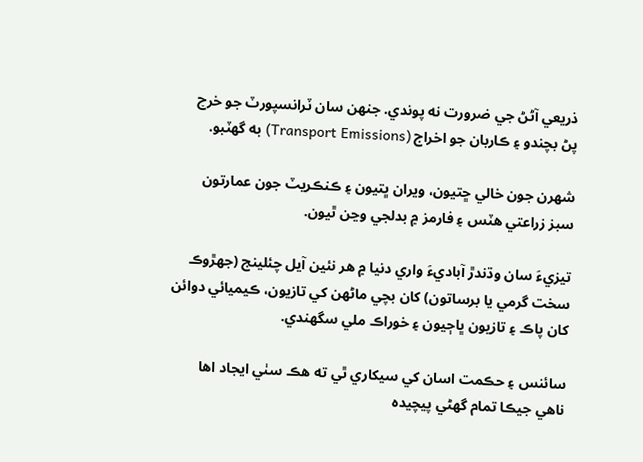ذريعي آڻڻ جي ضرورت نه پوندي. جنهن سان ٽرانسپورٽ جو خرچ پڻ بچندو ۽ ڪاربان جو اخراج (Transport Emissions) به گھٽبو.

شهرن جون خالي ڇتيون، ويران ڀتيون ۽ ڪنڪريٽ جون عمارتون سبز زراعتي هٽس ۽ فارمز ۾ بدلجي وڃن ٿيون.

تيزيءَ سان وڌندڙ آباديءَ واري دنيا ۾ هر نئين آيل چئلينج (جهڙوڪ سخت گرمي يا برساتون) کان بچي ماڻهن کي تازيون، ڪيميائي دوائن کان پاڪ ۽ تازيون ڀاڄيون ۽ خوراڪ ملي سگهندي.

سائنس ۽ حڪمت اسان کي سيکاري ٿي ته هڪ سٺي ايجاد اها ناهي جيڪا تمام گهڻي پيچيده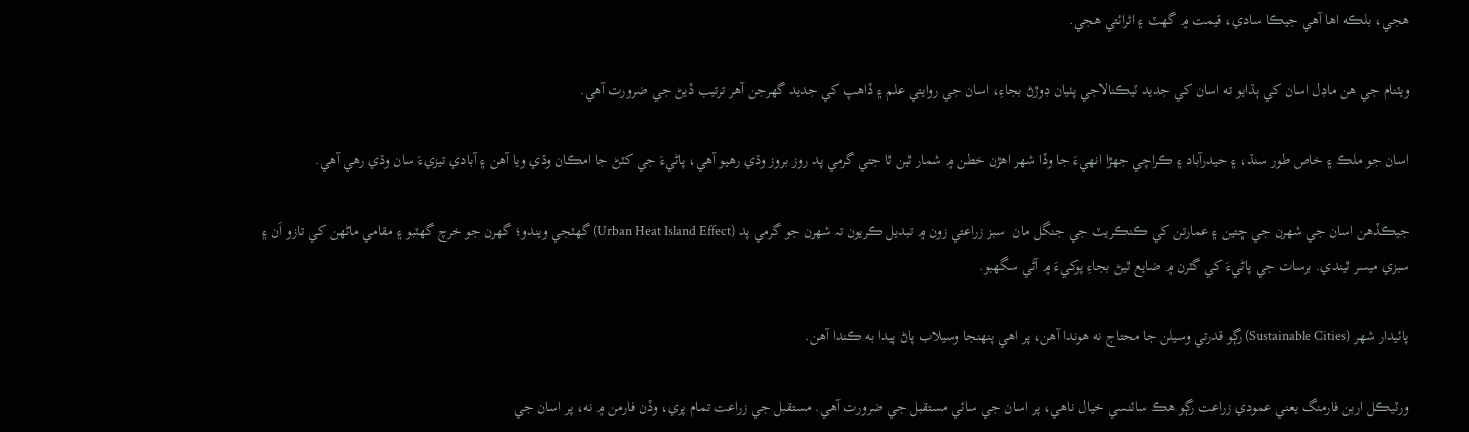هجي، بلڪه اها آهي جيڪا سادي، قيمت ۾ گهٽ ۽ اثرائتي هجي.

ويٽنام جي هن ماڊل اسان کي ٻڌايو ته اسان کي جديد ٽيڪنالاجي پٺيان ڊوڙڻ بجاءِ، اسان جي روايتي علم ۽ ڏاھپ کي جديد گهرجن آهر ترتيب ڏيڻ جي ضرورت آهي.

اسان جو ملڪ ۽ خاص طور سنڌ، ۽ حيدرآباد ۽ ڪراچي جهڙا انھيءَ جا وڏا شهر اهڙن خطن ۾ شمار ٿين ٿا جتي گرمي پد روز بروز وڌي رهيو آهي، پاڻيءَ جي کٽڻ جا امڪان وڌي ويا آهن ۽ آبادي تيزيءَ سان وڌي رهي آهي.

جيڪڏھن اسان جي شهرن جي ڇتين ۽ عمارتن کي ڪنڪريٽ جي جنگل مان  سبز زراعتي زون ۾ تبديل ڪريون تہ شهرن جو گرمي پد (Urban Heat Island Effect) گھٽجي ويندو؛ گهرن جو خرچ گهٽبو ۽ مقامي ماڻهن کي تازو اَن ۽ سبزي ميسر ٿيندي. برسات جي پاڻيءَ کي گٽرن ۾ ضايع ٿيڻ بجاءِ پوکيءَ ۾ آڻي سگهبو.

پائيدار شهر (Sustainable Cities) رڳو قدرتي وسيلن جا محتاج نه هوندا آهن، پر اهي پنهنجا وسيلاب پاڻ پيدا به ڪندا آهن.

ورٽيڪل اربن فارمنگ يعني عمودي زراعت رڳو هڪ سائنسي خيال ناهي، پر اسان جي سائي مستقبل جي ضرورت آهي. مستقبل جي زراعت تمام پري، وڏن فارمن ۾ نه، پر اسان جي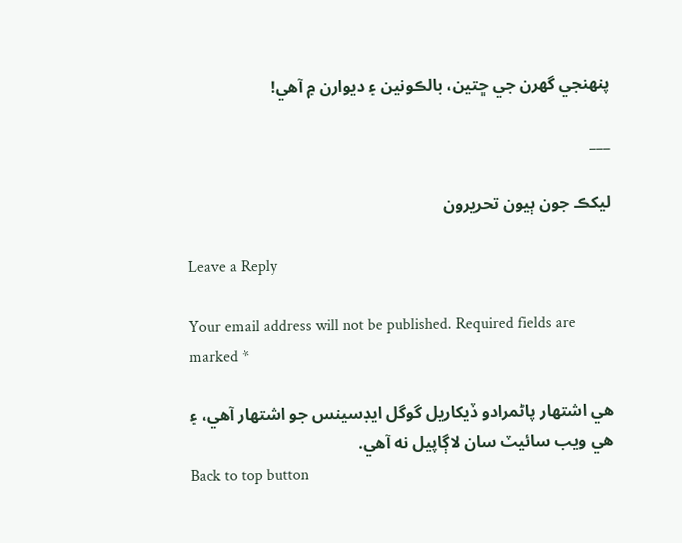پنهنجي گهرن جي ڇتين، بالڪونين ۽ ديوارن ۾ آهي!

___

ليکڪ جون ٻيون تحريرون

Leave a Reply

Your email address will not be published. Required fields are marked *

هي اشتهار پاڻمرادو ڏيکاريل گوگل ايڊسينس جو اشتهار آهي، ۽ هي ويب سائيٽ سان لاڳاپيل نه آهي.
Back to top button